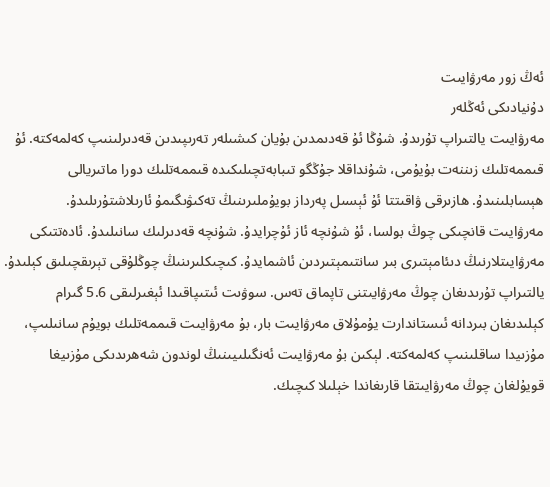ئەڭ زور مەرۋايىت
دۇنيادىكى ئەڭلەر
مەرۋايىت يالتىراپ تۇرىدۇ. شۇڭا ئۇ قەدىمدىن بۇيان كىشىلەر تەرىپىدىن قەدىرلىنىپ كەلمەكتە. ئۇ قىممەتلىك زىننەت بۇيۇمى، شۇنداقلا جۇڭگو تىبابەتچىلىكىدە قىممەتلىك دورا ماتىريالى ھېسابلىنىدۇ. ھازىرقى ۋاقىتتا ئۇ ئېسىل پەرداز بويۇملىرىنىڭ تەكىۋىگىمۇ ئارىلاشتۇرىلىدۇ.
مەرۋايىت قانچىكى چوڭ بولسا، ئۇ شۇنچە ئاز ئۇچرايدۇ. شۇنچە قەدىرلىك سانىلىدۇ. ئادەتتىكى مەرۋايىتلارنىڭ دىئامېتىرى بىر سانتىمېتىردىن ئاشمايدۇ. كىچىكلىرىنىڭ چوڭلۇقى تېرىقچىلىق كېلىدۇ. يالتىراپ تۇرىدىغان چوڭ مەرۋايىتنى تاپماق تەس. سوۋىت ئىتىپاقىدا ئېغىرلىقى 5.6 گىرام كېلىدىغان بىردانە ئىستاندارت يۇمۇلاق مەرۋايىت بار، بۇ مەرۋايىت قىممەتلىك بويۇم سانىلىپ، مۇزىيدا ساقلىنىپ كەلمەكتە. لېكىن بۇ مەرۋايىت ئەنگىلىيىنىڭ لوندون شەھرىدىكى مۇزىيغا قويۇلغان چوڭ مەرۋايىتقا قارىغاندا خېلىلا كىچىك.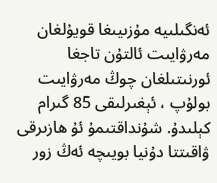ئەنگىلىيە مۇزىيىغا قويۇلغان مەرۋايىت ئالتۇن تاجغا ئورنىتىلغان چوڭ مەرۋايىت بولۇپ ، ئېغىرلىقى 85 گىرام كېلىدۇ. شۇنداقتىمۇ ئۇ ھازىرقى ۋاقىتتا دۇنيا بويىچە ئەڭ زور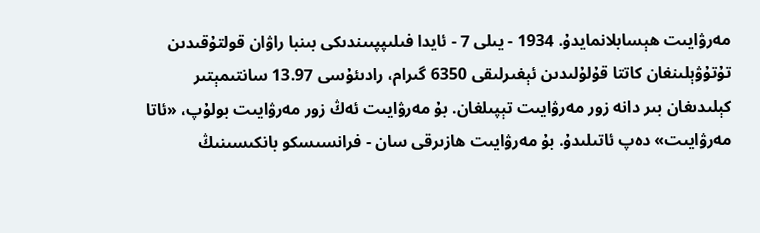مەرۋايىت ھېسابلانمايدۇ. 1934 - يىلى 7 - ئايدا فىلىپپىىندىكى بىنبا راۋان قولتۇقىدىن تۇتۇۋېلىنغان كاتتا قۇلۇلىدىن ئېغىرلىقى 6350 گىرام، رادىئۇسى 13.97 سانتىمېتىر كېلىدىغان بىر دانە زور مەرۋايىت تېپىلغان. بۇ مەرۋايىت ئەڭ زور مەرۋايىت بولۇپ، «ئاتا مەرۋايىت» دەپ ئاتىلىدۇ. بۇ مەرۋايىت ھازىرقى سان - فرانسىسكو بانكىسىنىڭ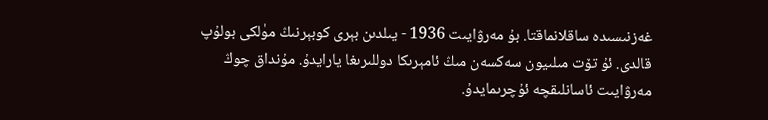غەزنىسىدە ساقلانماقتا. بۇ مەرۋايىت 1936 - يىلدىن بېرى كوبېرنىڭ مۈلكى بولۇپ قالدى. ئۇ تۆت مىلىيون سەكسەن مىڭ ئامېرىكا دوللىرىغا يارايدۇ. مۇنداق چوڭ مەرۋايىت ئاسانلىقچە ئۇچرىمايدۇ.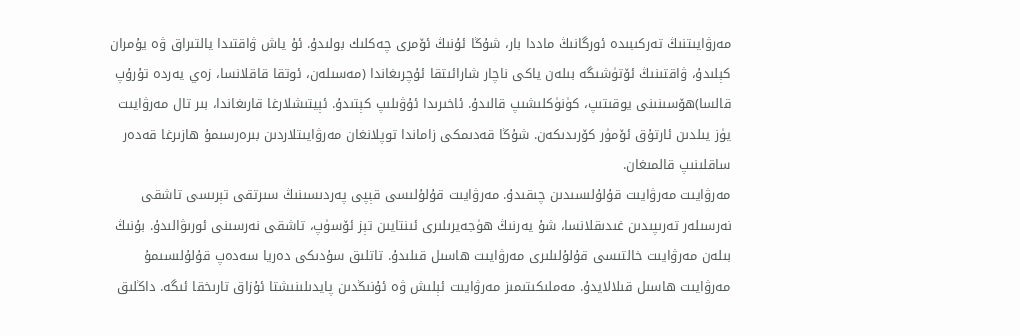مەرۋايىتنىڭ تەركىبىدە ئورگانىڭ ماددا بار، شۇڭا ئۇنىڭ ئۆمرى چەكلىك بولىدۇ. ئۇ ياش ۋاقتىدا يالتىراق ۋە يۇمران كېلىدۇ، ۋاقتىنىڭ ئۆتۈشىگە بىلەن ياكى ناچار شارائىتقا ئۇچرىغاندا (مەسىلەن، ئوتقا قاقلانسا، زەي يەردە تۇرۇپ قالسا)ھۆسىنىنى يوقىتىپ، كۈنۈكلىشىپ قالىدۇ. ئاخىرىدا ئۇۋىلىپ كېتىدۇ. ئېيتىشلارغا قارىغاندا، بىر تال مەرۋايىت يۈز يىلدىن ئارتۇق ئۆمۈر كۆرىدىكەن. شۇڭا قەدىمكى زاماندا توپلانغان مەرۋايىتلاردىن بىرەرسىمۇ ھازىرغا قەدەر ساقلىنىپ قالمىغان.
مەرۋايىت مەرۋايىت قۇلۇلىسىدىن چىقىدۇ. مەرۋايىت قۇلۇلىسى قېپى پەردىسىنىڭ سىرتقى تېرىسى تاشقى نەرسىلەر تەرىپىدىن غىدىقلانسا، شۇ يەرنىڭ ھۈجەيرىلىرى ئىنتايىن تېز ئۆسۈپ، تاشقى نەرسىنى ئورىۋالىدۇ. بۇنىڭ بىلەن مەرۋايىت خالتىسى قۇلۇلىلىرى مەرۋايىت ھاسىل قىلىدۇ. تاتلىق سۇدىكى دەريا سەدەپ قۇلۇلىسىمۇ مەرۋايىت ھاسىل قىلالايدۇ. مەملىكىتىمىز مەرۋايىت ئېلىش ۋە ئۇنىڭدىن پايدىلىنىشتا ئۇزاق تارىخقا ئىگە. داڭلىق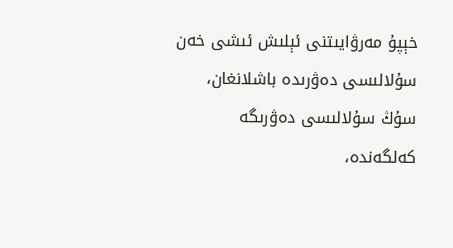خېپۇ مەرۋايىتنى ئېلىش ئىشى خەن سۇلالىسى دەۋرىدە باشلانغان، سۇڭ سۇلالىسى دەۋرىگە كەلگەندە،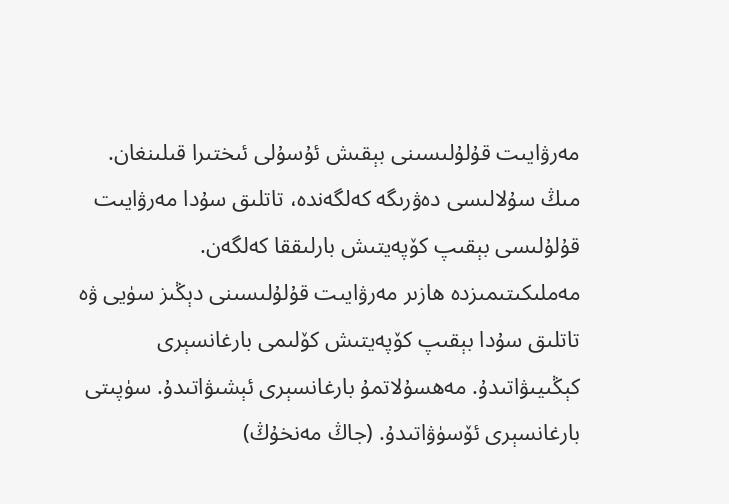مەرۋايىت قۇلۇلىسىنى بېقىش ئۇسۇلى ئىختىرا قىلىنغان. مىڭ سۇلالىسى دەۋرىگە كەلگەندە، تاتلىق سۇدا مەرۋايىت قۇلۇلىسى بېقىپ كۆپەيتىش بارلىققا كەلگەن. مەملىكىتىمىزدە ھازىر مەرۋايىت قۇلۇلىسىنى دېڭىز سۈيى ۋە تاتلىق سۇدا بېقىپ كۆپەيتىش كۆلىمى بارغانسېرى كېڭىيىۋاتىدۇ. مەھسۇلاتمۇ بارغانسېرى ئېشىۋاتىدۇ. سۈپىتى بارغانسېرى ئۆسۈۋاتىدۇ. (جاڭ مەنخۇڭ)